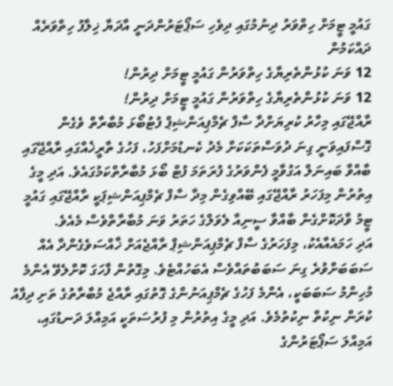ގައުމީ ޓީމަށް ހިތްވަރު ދިނުމުގައި ދިވެހި ސަޕޯޓަރުންދަނީ އާދަޔާ ޚިލާފު ހިތްވަރެއް ދައްކަމުން
12 ވަނަ ކުޅުންތެރިޔާގެ ހިތްވަރުން ގައުމީ ޓީމަށް ދިރުން!
12 ވަނަ ކުޅުންތެރިޔާގެ ހިތްވަރުން ގައުމީ ޓީމަށް ދިރުން!
ރާއްޖޭގައި މިހާރު ކުރިޔަށްދާ ސާފް ޗެމްޕިއަންޝިޕް ފުޓުބޯޅަ މުބާރާތް ވެގެން ގޮސްފައިވަނީ ގިނަ ދުވަސްތަކަކަށް މެދު ކެނޑުމަށްފަހު، ފަހުގެ ތާރީޚެއްގައި ރާއްޖޭގައި ބާއްވާ ބައިނަލް އަގުވާމީ ފެންވަރުގެ ފުރަތަމަ ފުޓް ބޯޅަ މުބާރާތްކަމުގައެވެ. އަދި މީގެ އިތުރުން މިފަހަރު ރާއްޖޭގައި ބޭއްވިގެން މިދާ ސާފް ޗެމްޕިއަންޝިޕަކީ ރާއްޖޭގައި ގައުމީ ޓީމު ވާދަކޮށްގެން ބާއްވާ ސީނިއާ ލެވަލްގެ ހަތަރު ވަނަ މުބާރާތްވެސް މެއެވެ.
އަދި ހަމައެއާއެކު، މިފަހަރުގެ ސާފް ޗެމްޕިއަންޝިޕް ރާއްޖެއަށް ޚާއްސަވެގެންދާ އެއް ސަބަބަށްވުރެ ގިނަ ސަބަބުތައްވެސް އެބަހުއްޓެވެ. މިގޮތުން ފާހަގަ ކޮށްލެވޭ އެންމެ މުހިންމު ސަބަބަކީ، އެންމެ ފަހުގެ ޗެމްޕިއަނުންގެ ގޮތުގައި ރާއްޖެ މުބާރާތުގެ ތަށި ދިފާއު ކުރަން ނިކުތް ނިކުތުމެވެ. އަދި މީގެ އިތުރުން މި ފުރުސަތަކީ އަމިއްލަ ދަނޑުގައި، އަމިއްލަ ސަޕޯޓަރުންގެ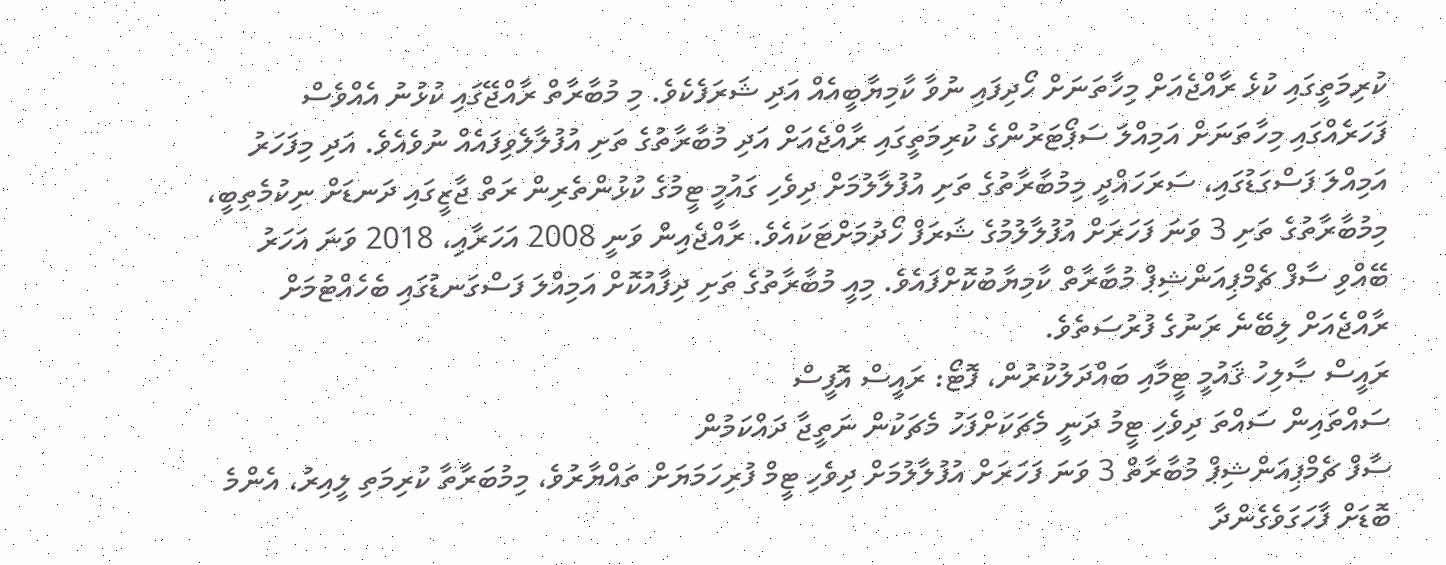ކުރިމަތީގައި ކުޅެ ރާއްޖެއަށް މިހާތަނަށް ހޯދިފައި ނުވާ ކާމިޔާބީއެއް އަދި ޝަރަފެކެވެ. މި މުބާރާތް ރާއްޖޭގައި ކުޅުނު އެއްވެސް ފަހަރެއްގައި މިހާތަނަށް އަމިއްލަ ސަޕޯޓަރުންގެ ކުރިމަތީގައި ރާއްޖެއަށް އަދި މުބާރާތުގެ ތަށި އުފުލާލެވިފައެއް ނުވެއެވެ. އަދި މިފަހަރު އަމިއްލަ ފަސްގަޑުގައި، ސަރަހައްދީ މިމުބާރާތުގެ ތަށި އުފުލާލުމަށް ދިވެހި ގައުމީ ޓީމުގެ ކުޅުންތެރިން ރަތް ޖާޒީގައި ދަނޑަށް ނިކުމެތިބީ، މިމުބާރާތުގެ ތަށި 3 ވަނަ ފަހަރަށް އުފުލާލުމުގެ ޝަރަފް ހޯދުމަށްޓަކައެވެ. ރާއްޖެއިން ވަނީ 2008 އަހަރާއި، 2018 ވަނަ އަހަރު ބޭއްވި ސާފް ޗެމްޕިއަންޝިޕް މުބާރާތް ކާމިޔާބުކޮށްފައެވެ. މިއީ މުބާރާތުގެ ތަށި ދިފާއުކޮށް އަމިއްލަ ފަސްގަނޑުގައި ބެހެއްޓުމަށް ރާއްޖެއަށް ލިބޭނެ ރަނުގެ ފުރުސަތެވެ.
ރައީސް ޞާލިހު ޤައުމީ ޓީމާއި ބައްދަލުކުރުން، ފޮޓޯ: ރައީސް އޮފީސް
ސައްތައިން ސައްތަ ދިވެހި ޓީމު ދަނީ މެޗަކަށްފަހު މެޗަކުން ނަތީޖާ ދައްކަމުން
ސާފް ޗެމްޕިއަންޝިޕް މުބާރާތް 3 ވަނަ ފަހަރަށް އުފުލާލުމަށް ދިވެހި ޓީމް ފުރިހަމަޔަށް ތައްޔާރުވެ، މިމުބަރާތާ ކުރިމަތި ލީއިރު، އެންމެ ބޮޑަށް ފާހަގަވެގެންދާ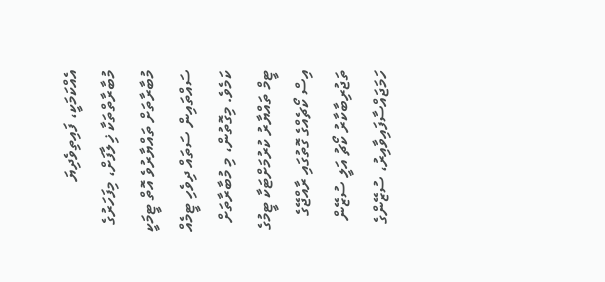އެއްކަމަކީ، ފައިތިވެދިޔަ މުބާރާތްތަކާ ޚިލާފަށް، މިފަހަރުގެ މުބާރާތަށް ތައްޔާރުވެ އޮތް ޓީމަކީ ސައްތައިން ސަތައް ދިވެހި ޓީމެއް ކަމެވެ. މިގޮތުން، މި މުބާރާތަށް ޓީމް ތައްޔާރު ކުރުމަށްޓަކާ ޓީމުގެ އިސް ކޯޗެއްގެ ގޮތުގައި ރާއްޖޭގެ ތަޖުރިބާކާރު ކޯޗު އަލީ ސުޒޭން ހަމަޖައްސާފައިވާއިރު، ސުޒޭންގެ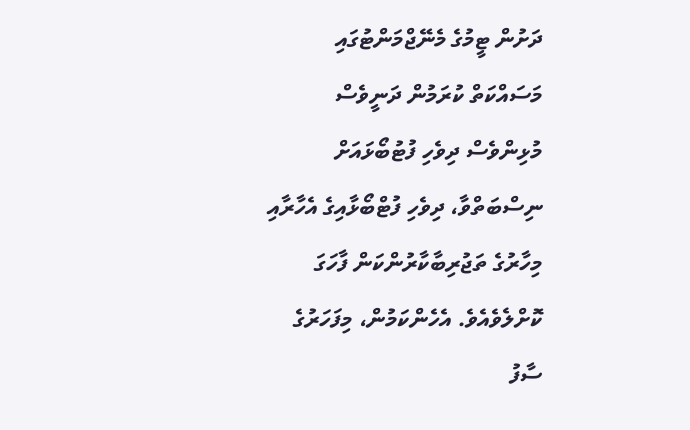ދަށުން ޓީމުގެ މެނޭޖްމަންޓުގައި މަސައްކަތް ކުރަމުން ދަނީވެސް މުޅިންވެސް ދިވެހި ފުޓުބޯޅައަށް ނިސްބަތްވާ، ދިވެހި ފުޓްބޯޅާއިގެ އެހާރާއި މިހާރުގެ ތަޖުރިބާކާރުންކަން ފާހަގަ ކޮށްލެވެއެވެ. އެހެންކަމުން، މިފަހަރުގެ ސާފު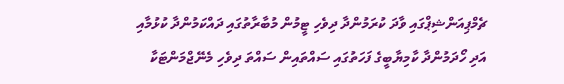ޗެމްޕިއަންޝިޕްގައި ވާދަ ކުރަމުންދާ ދިވެހި ޓީމުން މުބާރާތުގައި ދައްކަމުންދާ ކުޅުމާއި އަދި ހޯދަމުންދާ ކާމިޔާބީގެ ފަހަތުގައި ސައްތައިން ސައްތަ ދިވެހި މެނޭޖްމަންޓަކާ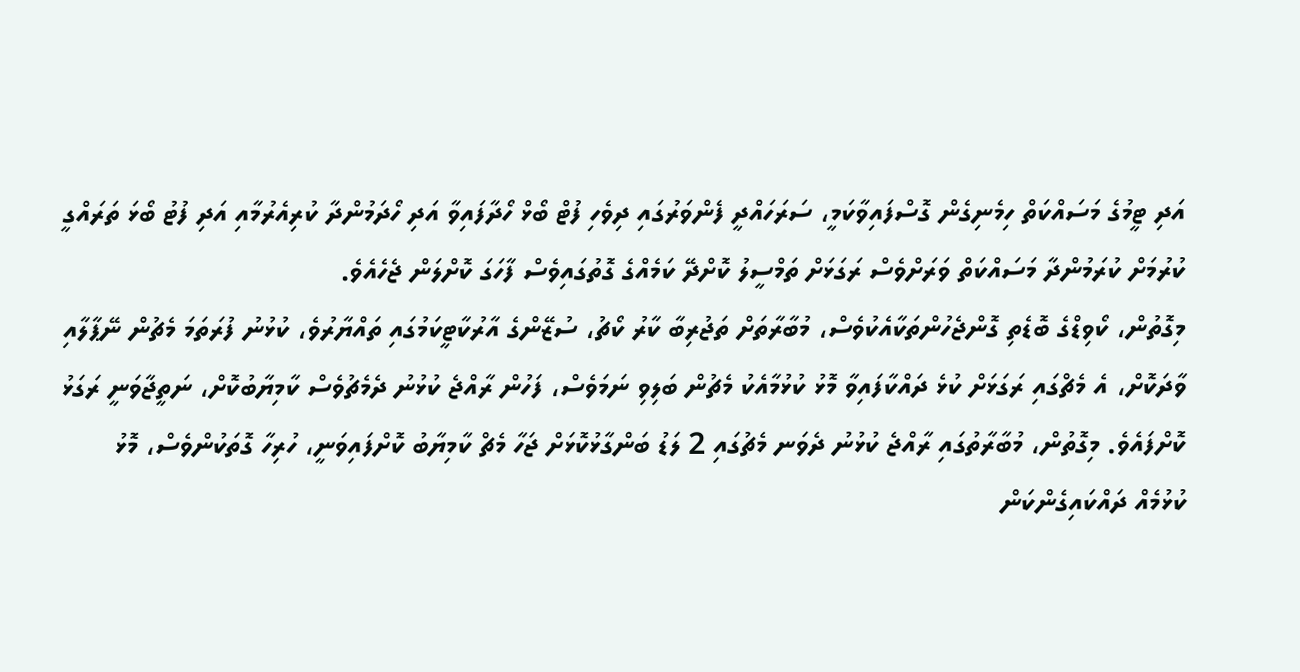އަދި ޓީމުގެ މަސައްކަތް ހިމެނިގެން ގޮސްފައިވާކަމީ، ސަރަހައްދީ ފެންވަރުގައި ދިވެހި ފުޓް ބޯޅް ހޯދާފައިވާ އަދި ހޯދަމުންދާ ކުރިއެރުމާއި އަދި ފުޓު ބޯޅަ ތަރައްގީ ކުރުމަށް ކުރަމުންދާ މަސައްކަތް ވަރަށްވެސް ރަގަޅަށް ތަމްސީލު ކޮށްދޭ ކަމެއްގެ ގޮތުގައިވެސް ފާހަގަ ކޮށްލަން ޖެހެއެވެ.
މިގޮތުން، ކޯވިޑްގެ ބޮޑެތި ގޮންޖެހުންތަކާއެކުވެސް، މުބާރާތަށް ތަޖުރިބާ ކާރު ކޯޗު، ސުޒޭންގެ އާރުކާޓީކަމުގައި ތައްޔާރުވެ، ކުޅުނު ފުރަތަމަ މެޗުން ނޭޕާލާއި ވާދަކޮށް، އެ މެޗްގައި ރަގަޅަށް ކުޅެ ދައްކާފައިވާ މޮޅު ކުޅުމާއެކު މެޗުން ބަލިވި ނަމަވެސް، ފަހުން ރާއްޖެ ކުޅުނު ދެމެޗުވެސް ކާމިޔާބުކޮށް، ނަތީޖާވަނީ ރަގަޅު ކޮށްފައެވެ. މިގޮތުން، މުބާރާތުގައި ރާއްޖެ ކުޅުނު ދެވަނ މެޗުގައި 2 ލަޑު ބަންގާޅުކޮޅަށް ޖަހާ މެޗް ކާމިޔާބު ކޮށްފައިވަނީ، ހުރިހާ ގޮތަކުންވެސް، މޮޅު ކުޅުމެއް ދައްކައިގެންކަން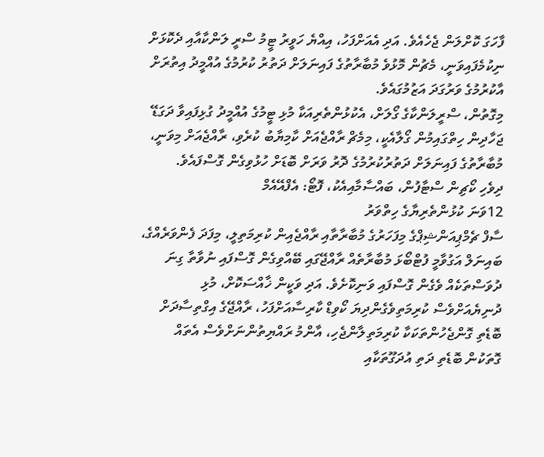ފާހަގަ ކޮށްލަން ޖެހެއެވެ. އަދި އެއަށްފަހު، އިއްޔެ ހަވީރު ޓީމު ސްރީ ލަންކާއާއި ދެކޮޅަށް ނިކުމެފައިވަނީ، މެޗުން މޮޅުވެ މުބާރާތުގެ ފައިނަލަށް ދަތުރު ކުރުމުގެ އުއްމީދު އިތުރަށް އާކުރުމުގެ ވަރުގަދަ އަޒުމުގައެވެ.
މިގޮތުން، ސްރީލަންކާގެ ގޯލަށް، އެކުޅުންތެރިއަކާ މުޅި ޓީމުގެ އުއްމީދު ގުޅިފައިވާ ދަގަޑޭ ޖަހާދިން ހިތްގައިމުން ގޯލާއެކީ، މިމެޗް ރާއްޖެއަށް ކާމިޔާބު ކުރެވި، ރާއްޖެއަށް މިވަނީ، މުބާރާތުގެ ފައިނަލަށް ދަތުރުކުރުމުގެ ދޮރު ވަރަށް ބޮޑަށް ހުޅުވިގެން ގޮސްފައެވެ.
ދިވެހި ކޯޗިން ސްޓާފުން، ބައްސާމާއިއެކު، ފޮޓޯ: އެފްއޭއެމް
12ވަނަ ކުޅުންތެރިޔާގެ ހިތްވަރު
ސާފް ޗެމްޕިއަންޝިޕްގެ މިފަހަރުގެ މުބާރާތާއި ރާއްޖެއިން ކުރިމަތިލީ، މިފަދަ ފެންވަރެއްގެ، ބައިނަލް އަގުވާމީ ފުޓްބޯޅަ މުބާރާތެއް ރާއްޖޭގައި ބޭއްވިގެން ގޮސްފައި ނުވާތާ ގިނަ ދުވަސްތަކެއް ވެގެން ގޮސްފައި ވަނިކޮށެވެ. އަދި ވަކީން ޚާއްސަކޮށް، މުޅި ދުނިޔެއަށްވެސް ކުރިމަތިވެގެންދިޔަ ކޯވިޑް ކާރިސާއަށްފަހު، ރާއްޖޭގެ އިގްތިސާދަށް ބޮޑެތި ގޮންޖެހުންތަކަކާ ކުރިމަތިލާންޖެހި، އާންމު ރައްޔިތުންނަށްވެސް އެތައް ގޮތަކުން ބޮޑެތި ދަތި އުދަގޫތަކާއި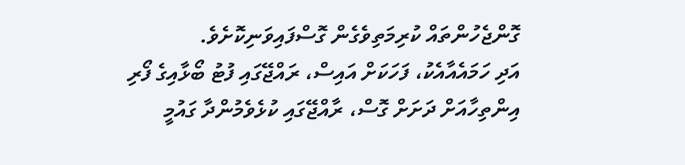ގޮންޖެހުންތައް ކުރިމަތިވެގެން ގޮސްފައިވަނިކޮށެވެ.
އަދި ހަމައެއާއެކު، ފަހަކަށް އައިސް، ރައްޖޭގައި ފުޓު ބޯޅާއިގެ ފޯރި އިންތިހާއަށް ދަށަށް ގޮސް، ރާއްޖޭގައި ކުޅެވެމުންދާ ގައުމީ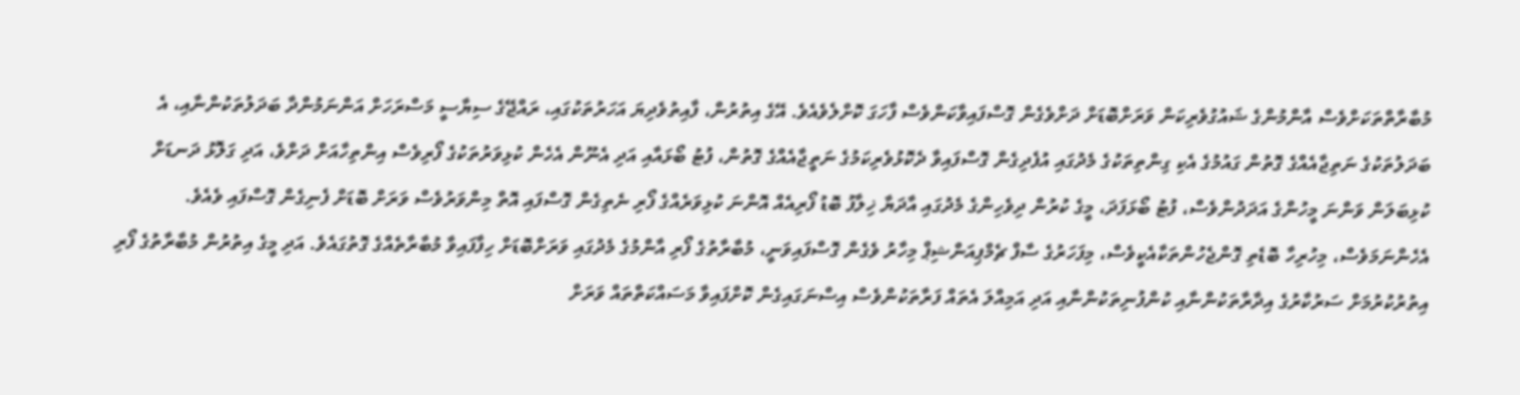މުބާރާތްތަކަށްވެސް އާންމުންގެ ޝައުގުވެރިކަން ވަރަށްބޮޑަށް ދަށްވެގެން ގޮސްފައިވާކަންވެސް ފާހަގަ ކޮށްލެވެއެވެ. އޭގެ އިތުރުން، ފާއިތުވެދިޔަ އަހަރުތަކުގައި، ރައްޖޭގެ ސިޔާސީ މަސްރަހަށް އަންނަމުންދާ ބަދަލުތަކުންނާއި، އެ ބަދަލުތަކުގެ ނަތިޖާއެއްގެ ގޮތުން ގައުމުގެ އެކި ގިންތިތަކުގެ މެދުގައި އުފެދިގެން ގޮސްފައިވާ ދެކޮޅުވެރިކަމުގެ ނަތީޖާއެއްގެ ގޮތުން، ފުޓު ބޯޅައާއި އަދި އެނޫން އެހެން ކުޅިވަރުތަކުގެ ފޯރިވެސް އިންތިހާއަށް ދަށްވެ، އަދި ގަލޮޅު ދަނޑަށް ކުޅިބަލަން ވަންނަ މީހުންގެ އަދަދުންވެސް، ފުޓު ބޯޅަފަދަ، މީގެ ކުރުން ދިވެހިންގެ މެދުގައި އާދަޔާ ޚިލާފު ބޮޑު ފޯރިއެއް އޮންނަ ކުޅިވަރެއްގެ ފޯރި ނެތިގެން ގޮސްފައި އޮތް މިންވަރުވެސް ވަރަށް ބޮޑަށް ފެނިގެން ގޮސްފައި ވެއެވެ.
އެހެންނަމަވެސް، މިހުރިހާ ބޮޑެތި ގޮންޖެހުންތަކާއެކީވެސް، މިފަހަރުގެ ސާފް ޗެމްޕިއަންޝިޕް މިހާރު ވެގެން ގޮސްފައިވަނީ، މުބާރާތުގެ ފޯރި އާންމުގެ މެދުގައި ވަރަށްބޮޑަށް ހިފާފައިވާ މުބާރާތެއްގެ ގޮތުގައެވެ. އަދި މީގެ އިތުރުން މުބާރާތުގެ ފޯރި އިތުރުކުރުމަށް ސަރުކާރުގެ އިދާރާތަކުންނާއި ކުންފުނިތަކުންނާއި އަދި އަމިއްލަ އެތައް ފަރާތަކުންވެސް އިސްނަގައިގެން ކޮށްފައިވާ މަސައްކަތްތައް ވަރަށް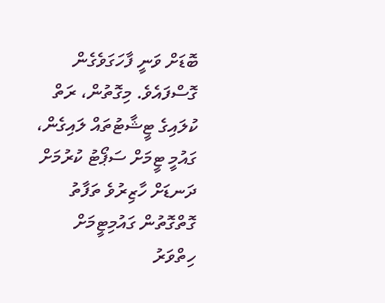ބޮޑަށް ވަނީ ފާހަގަވެގެން ގޮސްފައެވެ. މިގޮތުން، ރަތް ކުލައިގެ ޓީޝާޓުތައް ލައިގެން، ގައުމީ ޓީމަށް ސަޕޯޓު ކުރުމަށް ދަނޑަށް ހާޒިރުވެ ތަފާތު ގޮތްގޮތުން ގައުމިޓީމަށް ހިތްވަރު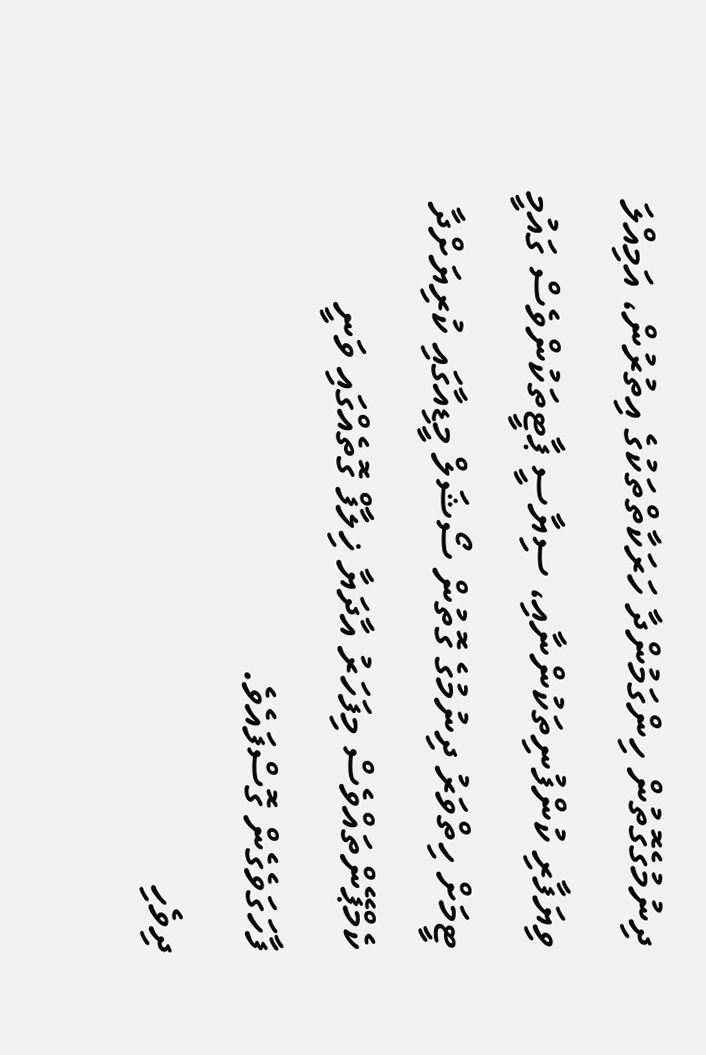ދިނުމުގެގޮތުން ހިންގަމުންދާ ހަރަކާތްތަކުގެ އިތުރުން، އަމިއްލަ ވިޔަފާރި ކުންފުނިތަކުންނާއި، ސިޔާސީ ޕާޓީތަކުންވެސް ގައުމީ ޓީމަށް ހިތްވަރު ދިނުމުގެ ގޮތުން ސޯޝަލް މީޑިއާގައި ކުރިޔަށްދާ ކެމްޕޭންތައްވެސް މިފަހަރު އާދަޔާ ޚިލާފް ގޮތެއްގައި ވަނީ ފާހަގަވެގެން ގޮސްފައެވެ.
ދިވެހި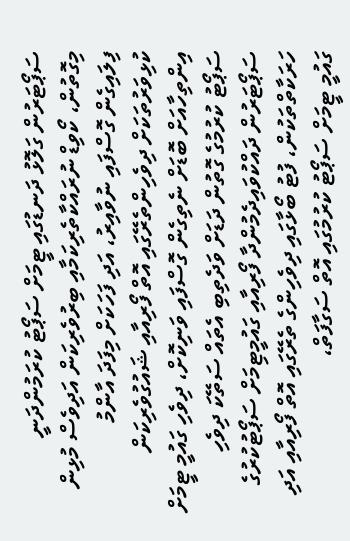ސަޕޯޓަރުން ގަލޮޅު ދަނޑުގައި ޓީމަށް ސަޕޯޓު ކުރަމުންދަނީ
މިގޮތުން، ކޯވިޑް ނުރައްކާތެރިކަމާއި ބިރުވެރިކަން އަދިވެސް މުޅިން ފިލައިގެން ގޮސްފައި ނުވާއިރު، އަދި ފަހަކަށް މިފަދަ އާންމު ކުޅިވަރުތަކަށް ދިވެހިންތެރޭގައި އޮތް ފޯރިއާއި ޝައުގުވެރިކަން އިންތިހާއަށް ބޮޑަށް ނެތިގެން ގޮސްފައި ވަނިކޮށް، ދިވެހި ގައުމީ ޓީމަށް ސަޕޯޓު ކުރުމުގެ ގޮތުން ދަޑަށް ވަދެތިބި އެތައް ސަތޭކަ ދިވެހި ސަޕޯޓަރުން ދައްކުވައިދެމުންދާ ފޯރިއާއި ގައުމީޓިމަށް ސަޕޯޓުކުރުގެ ހަރަކާތްތަކުން، ފުޓު ބޯޅާގައި ދިވެހިންގެ ތެރޭގައި އޮތް ފޯރިއާއި އަދި ގައުމީ ޓީމަށް ސަޕޯޓު ކުރުމުގައި އޮތް ސަގާފަތް،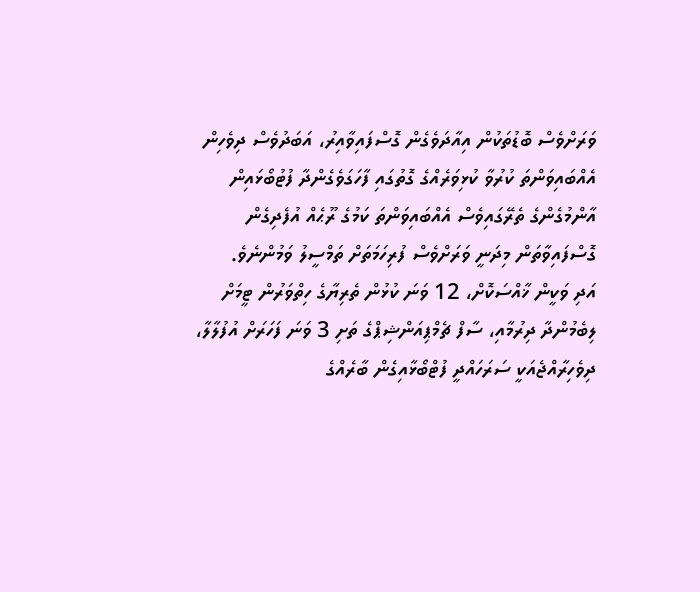ވަރަށްވެސް ބޮޑުތަކުން އިއާދަވެގެން ގޮސްފައިވާއިރު، އަބަދުވެސް ދިވެހިން އެއްބައިވަންތަ ކުރުވާ ކުޅިވަރެއްގެ ގޮތުގައި ފާހަގަވެގެންދާ ފުޓުބޯޅައިން އާންމުގެންގެ ތެރޭގައިވެސް އެއްބައިވަންތަ ކަމުގެ ރޫޙެއް އުފެދިގެން ގޮސްފައިވާތަން މިދަނީ ވަރަށްވެސް ފުރިހަމަތަށް ތަމްސީލު ވަމުންނެވެ.
އަދި ވަކީން ޚާއްސަކޮށް، 12 ވަނަ ކުޅުން ތެރިޔާގެ ހިތްވަރުން ޓީމަށް ލިބެމުންދާ ދިރުމާއި، ސާފް ޗެމްޕިއަންޝިޕްގެ ތަށި 3 ވަނަ ފަހަރަށް އުފުލާލާ، ދިވެހިރާއްޖެއަކީ ސަރަހައްދީ ފުޓްބޯޅާއިގެން ބާރެއްގެ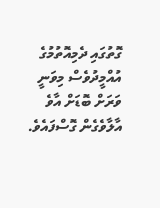ގޮތުގައި ދެމިއޮތުމުގެ އުއްމީދުވެސް މިވަނީ ވަރަށް ބޮޑަށް އާވެ އާލާވެގެން ގޮސްފައެވެ.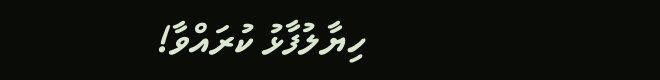ހިޔާލުފާޅު ކުރައްވާ!